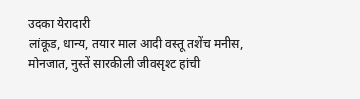उदका येरादारी
लांकूड, धान्य, तयार माल आदी वस्तू तशेंच मनीस, मोनजात, नुस्तें सारकीली जीवसृश्ट हांची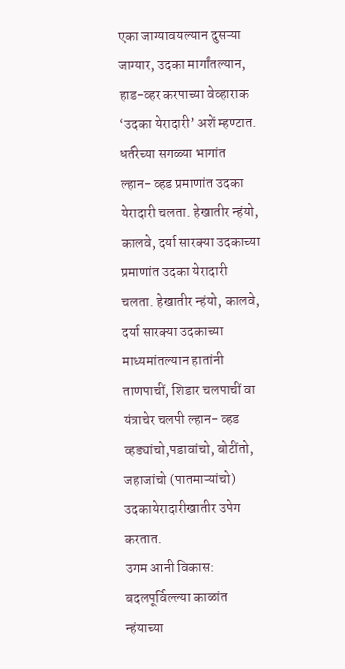एका जाग्यावयल्यान दुसऱ्या जाग्यार, उदका मार्गांतल्यान, हाड-व्हर करपाच्या वेव्हाराक ‘उदका येरादारी’ अशें म्हण्टात. धर्तरेच्या सगळ्या भागांत ल्हान- व्हड प्रमाणांत उदका येरादारी चलता. हेखातीर न्हंयो, कालवे, दर्या सारक्या उदकाच्या प्रमाणांत उदका येरादारी चलता. हेखातीर न्हंयो, कालवे, दर्या सारक्या उदकाच्या माध्यमांतल्यान हातांनी ताणपाचीं, शिडार चलपाचीं वा यंत्राचेर चलपी ल्हान- व्हड व्हड्यांचो,पडावांचो, बोटींतो, जहाजांचो (पातमाऱ्यांचो) उदकायेरादारीखातीर उपेग करतात.
उगम आनी विकास:
बदलपूर्विल्ल्या काळांत न्हंयाच्या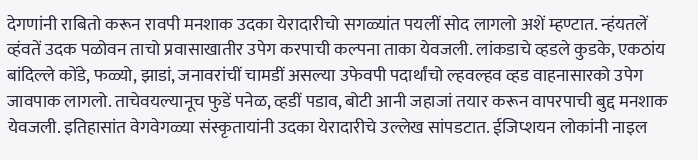देगणांनी राबितो करून रावपी मनशाक उदका येरादारीचो सगळ्यांत पयलीं सोद लागलो अशें म्हण्टात. न्हंयतलें व्हंवतें उदक पळोवन ताचो प्रवासाखातीर उपेग करपाची कल्पना ताका येवजली. लांकडाचे व्हडले कुडके, एकठांय बांदिल्ले कोंडे, फळ्यो, झाडां, जनावरांचीं चामडीं असल्या उफेवपी पदार्थांचो ल्हवल्हव व्हड वाहनासारको उपेग जावपाक लागलो. ताचेवयल्यानूच फुडें पनेळ, व्हडीं पडाव, बोटी आनी जहाजां तयार करून वापरपाची बुद्द मनशाक येवजली. इतिहासांत वेगवेगळ्या संस्कृतायांनी उदका येरादारीचे उल्लेख सांपडटात. ईजिप्शयन लोकांनी नाइल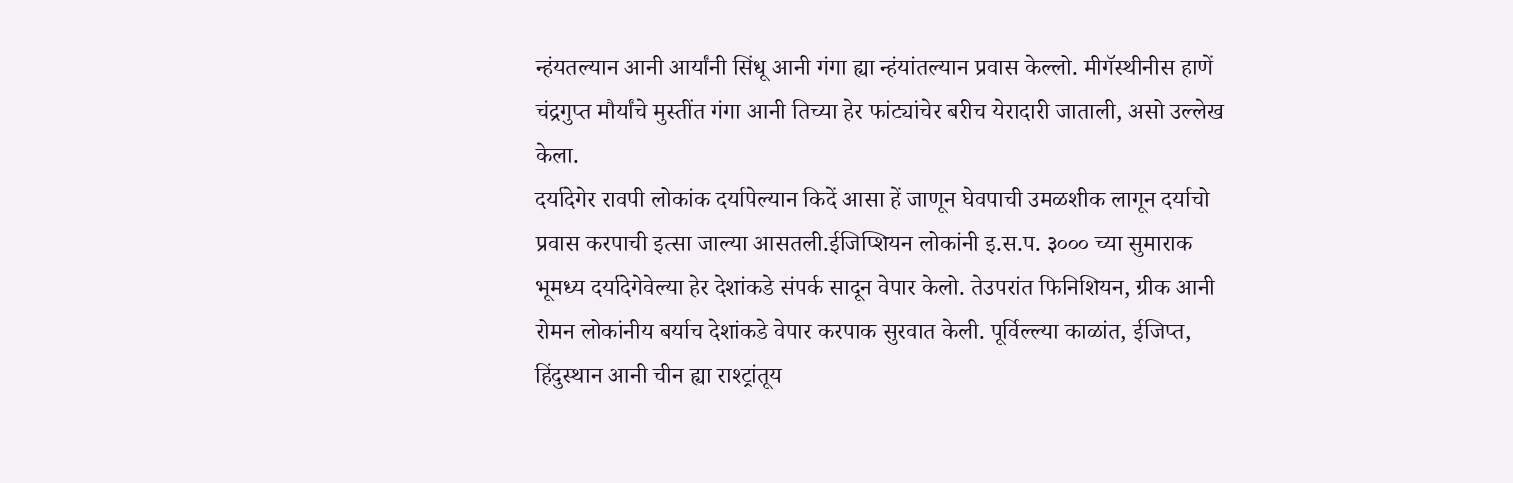न्हंयतल्यान आनी आर्यांनी सिंधू आनी गंगा ह्या न्हंयांतल्यान प्रवास केल्लो. मीगॅस्थीनीस हाणें चंद्रगुप्त मौर्यांचे मुस्तींत गंगा आनी तिच्या हेर फांट्यांचेर बरीच येरादारी जाताली, असो उल्लेख केला.
दर्यादेगेर रावपी लोकांक दर्यापेल्यान किदें आसा हें जाणून घेवपाची उमळशीक लागून दर्याचो प्रवास करपाची इत्सा जाल्या आसतली.ईजिप्शियन लोकांनी इ.स.प. ३००० च्या सुमाराक भूमध्य दर्यादेगेवेल्या हेर देशांकडे संपर्क सादून वेपार केलो. तेउपरांत फिनिशियन, ग्रीक आनी रोमन लोकांनीय बर्याच देशांकडे वेपार करपाक सुरवात केली. पूर्विल्ल्या काळांत, ईजिप्त, हिंदुस्थान आनी चीन ह्या राश्ट्रांतूय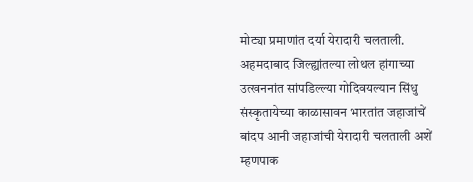मोट्या प्रमाणांत दर्या येरादारी चलताली.
अहमदाबाद जिल्ह्यांतल्या लोथल हांगाच्या उत्खननांत सांपडिल्ल्या गोदिवयल्यान सिंधु संस्कृतायेच्या काळासावन भारतांत जहाजांचें बांदप आनी जहाजांची येरादारी चलताली अशें म्हणपाक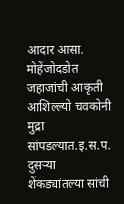आदार आसा. मोहेंजोदडोत जहाजांची आकृती आशिल्ल्यो चवकोनी मुद्रा सांपडल्यात.इ.स.प. दुसऱ्या शेंकड्यांतल्या सांची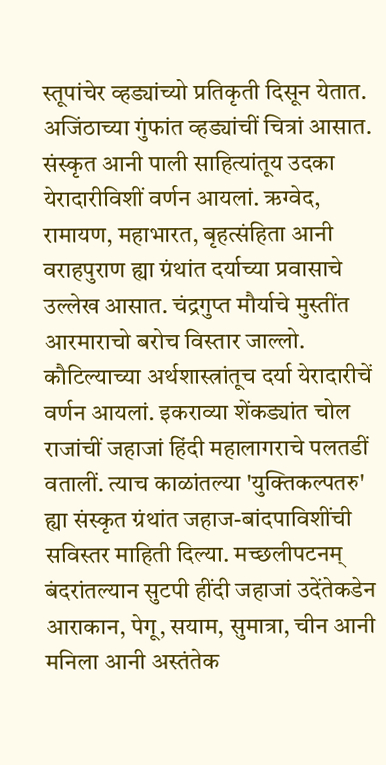स्तूपांचेर व्हड्यांच्यो प्रतिकृती दिसून येतात. अजिंठाच्या गुंफांत व्हड्यांचीं चित्रां आसात. संस्कृत आनी पाली साहित्यांतूय उदका येरादारीविशीं वर्णन आयलां. ऋग्वेद, रामायण, महाभारत, बृहत्संहिता आनी वराहपुराण ह्या ग्रंथांत दर्याच्या प्रवासाचे उल्लेख आसात. चंद्रगुप्त मौर्याचे मुस्तींत आरमाराचो बरोच विस्तार जाल्लो. कौटिल्याच्या अर्थशास्त्रांतूच दर्या येरादारीचें वर्णन आयलां. इकराव्या शेंकड्यांत चोल राजांचीं जहाजां हिंदी महालागराचे पलतडीं वतालीं. त्याच काळांतल्या 'युक्तिकल्पतरु' ह्या संस्कृत ग्रंथांत जहाज-बांदपाविशींची सविस्तर माहिती दिल्या. मच्छलीपटनम् बंदरांतल्यान सुटपी हींदी जहाजां उदेंतेकडेन आराकान, पेगू, सयाम, सुमात्रा, चीन आनी मनिला आनी अस्तंतेक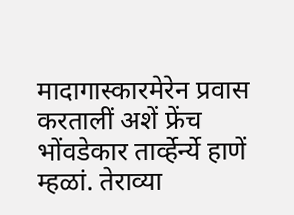मादागास्कारमेरेन प्रवास करतालीं अशें फ्रेंच भोंवडेकार तार्व्हेर्न्ये हाणें म्हळां. तेराव्या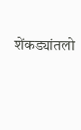शेंकड्यांतलो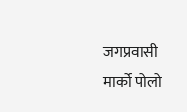जगप्रवासी मार्को पोलो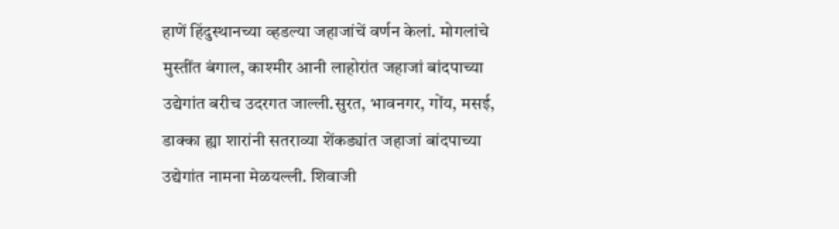हाणें हिंदुस्थानच्या व्हडल्या जहाजांचें वर्णन केलां. मोगलांचे मुस्तींत बंगाल, काश्मीर आनी लाहोरांत जहाजां बांदपाच्या उद्येगांत बरीच उदरगत जाल्ली.सुरत, भावनगर, गोंय, मसई, डाक्का ह्या शारांनी सतराव्या शेंकड्यांत जहाजां बांदपाच्या उद्येगांत नामना मेळयल्ली. शिवाजी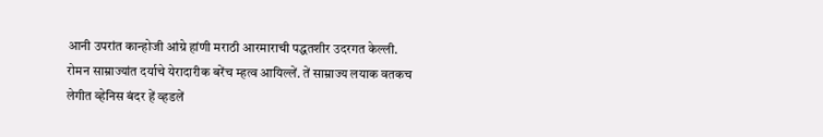आनी उपरांत कान्होजी आंग्रे हांणी मराठी आरमाराची पद्धतशीर उदरगत केल्ली.
रोमन साम्राज्यांत दर्याचे येरादारीक बरेंच म्हत्व आयिल्लें. तें साम्राज्य लयाक वतकच लेगीत व्हेनिस बंदर हें व्हडलें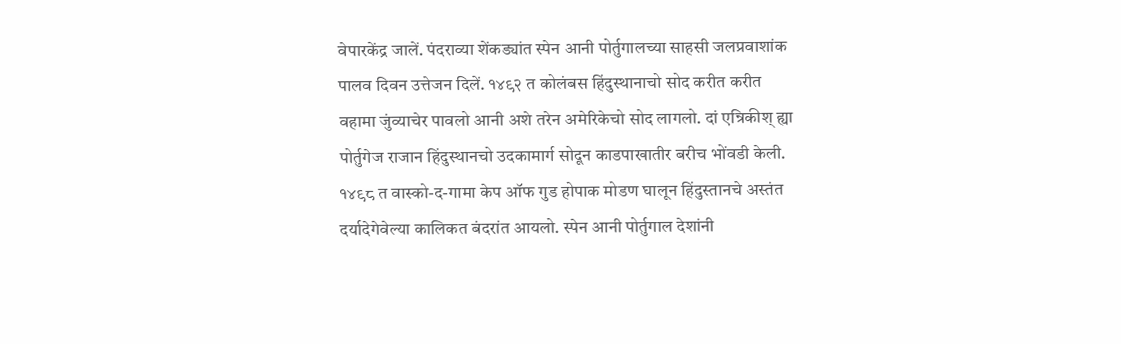वेपारकेंद्र जालें. पंदराव्या शेंकड्यांत स्पेन आनी पोर्तुगालच्या साहसी जलप्रवाशांक पालव दिवन उत्तेजन दिलें. १४९२ त कोलंबस हिंदुस्थानाचो सोद करीत करीत वहामा जुंव्याचेर पावलो आनी अशे तरेन अमेरिकेचो सोद लागलो. दां एन्रिकीश् ह्या पोर्तुगेज राजान हिंदुस्थानचो उदकामार्ग सोदून काडपाखातीर बरीच भोंवडी केली. १४९८ त वास्को-द-गामा केप ऑफ गुड होपाक मोडण घालून हिंदुस्तानचे अस्तंत दर्यादेगेवेल्या कालिकत बंदरांत आयलो. स्पेन आनी पोर्तुगाल देशांनी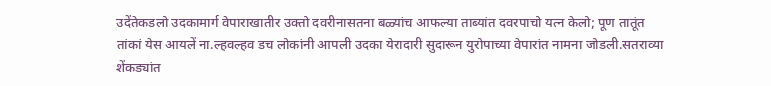उदेंतेकडलो उदकामार्ग वेपाराखातीर उक्तो दवरीनासतना बळ्यांच आफल्या ताब्यांत दवरपाचो यत्न केलो; पूण तातूंत तांकां येस आयलें ना.ल्हवल्हव डच लोकांनी आपली उदका येरादारी सुदारून युरोपाच्या वेपारांत नामना जोडली.सतराव्या शेंकड्यांत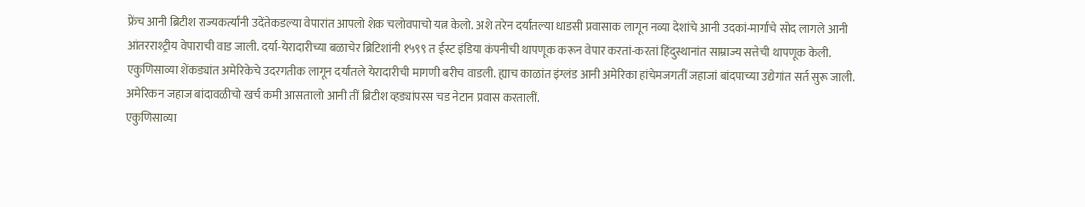फ्रेंच आनी ब्रिटीश राज्यकर्त्यांनी उदेंतेकडल्या वेपारांत आपलो शेक चलोवपाचो यत्न केलो. अशे तरेन दर्यांतल्या धाडसी प्रवासाक लागून नव्या देशांचे आनी उदकां-मार्गांचे सोद लागले आनी आंतरराश्ट्रीय वेपाराची वाड जाली. दर्या-येरादारीच्या बळाचेर ब्रिटिशांनी १५९९ त ईस्ट इंडिया कंपनीची थापणूक करून वेपार करतां-करतां हिंदुस्थानांत साम्राज्य सत्तेची थापणूक केली.
एकुणिसाव्या शेंकड्यांत अमेरिकेचे उदरगतीक लागून दर्यांतले येरादारीची मागणी बरीच वाडली. ह्याच काळांत इंग्लंड आनी अमेरिका हांचेमजगतीं जहाजां बांदपाच्या उद्येगांत सर्त सुरू जाली. अमेरिकन जहाज बांदावळीचो खर्च कमी आसतालो आनी तीं ब्रिटीश व्हड्यांपरस चड नेटान प्रवास करतालीं.
एकुणिसाव्या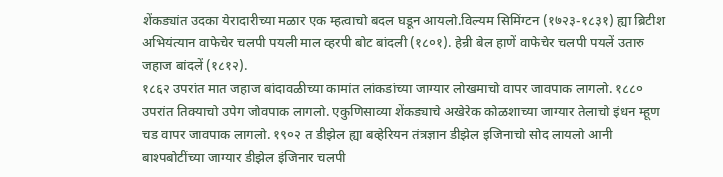शेंकड्यांत उदका येरादारीच्या मळार एक म्हत्वाचो बदल घडून आयलो.विल्यम सिमिंग्टन (१७२३-१८३१) ह्या ब्रिटीश अभियंत्यान वाफेचेर चलपी पयली माल व्हरपी बोट बांदली (१८०१). हेन्री बेल हाणें वाफेचेर चलपी पयलें उतारु जहाज बांदलें (१८१२).
१८६२ उपरांत मात जहाज बांदावळीच्या कामांत लांकडांच्या जाग्यार लोखमाचो वापर जावपाक लागलो. १८८० उपरांत तिक्याचो उपेग जोवपाक लागलो. एकुणिसाव्या शेंकड्याचे अखेरेक कोळशाच्या जाग्यार तेलाचो इंधन म्हूण चड वापर जावपाक लागलो. १९०२ त डीझेल ह्या बव्हेरियन तंत्रज्ञान डीझेल इजिनाचो सोद लायलो आनी बाश्पबोटींच्या जाग्यार डीझेल इंजिनार चलपी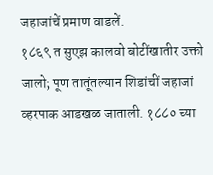जहाजांचें प्रमाण वाडलें.
१८६९ त सुएझ कालवो बोटींखातीर उक्तो जालो; पूण तातूंतल्यान शिडांचीं जहाजां व्हरपाक आडखळ जाताली. १८८० च्या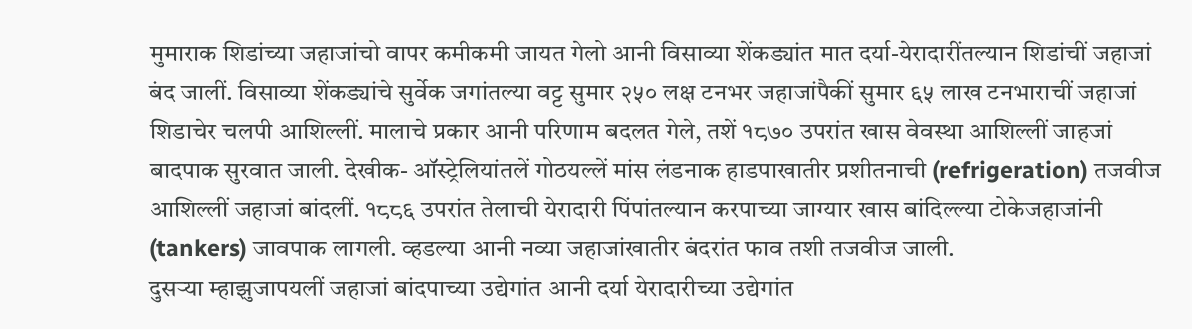मुमाराक शिडांच्या जहाजांचो वापर कमीकमी जायत गेलो आनी विसाव्या शेंकड्यांत मात दर्या-येरादारींतल्यान शिडांचीं जहाजां बंद जालीं. विसाव्या शेंकड्यांचे सुर्वेक जगांतल्या वट्ट सुमार २५० लक्ष टनभर जहाजांपैकीं सुमार ६५ लाख टनभाराचीं जहाजां शिडाचेर चलपी आशिल्लीं. मालाचे प्रकार आनी परिणाम बदलत गेले, तशें १८७० उपरांत खास वेवस्था आशिल्लीं जाहजां बादपाक सुरवात जाली. देखीक- ऑस्ट्रेलियांतलें गोठयल्लें मांस लंडनाक हाडपाखातीर प्रशीतनाची (refrigeration) तजवीज आशिल्लीं जहाजां बांदलीं. १८८६ उपरांत तेलाची येरादारी पिंपांतल्यान करपाच्या जाग्यार खास बांदिल्ल्या टोकेजहाजांनी (tankers) जावपाक लागली. व्हडल्या आनी नव्या जहाजांखातीर बंदरांत फाव तशी तजवीज जाली.
दुसऱ्या म्हाझुजापयलीं जहाजां बांदपाच्या उद्येगांत आनी दर्या येरादारीच्या उद्येगांत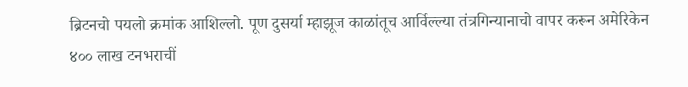ब्रिटनचो पयलो क्रमांक आशिल्लो. पूण दुसर्या म्हाझूज काळांतूच आर्विल्ल्या तंत्रगिन्यानाचो वापर करून अमेरिकेन ४०० लाख टनभराचीं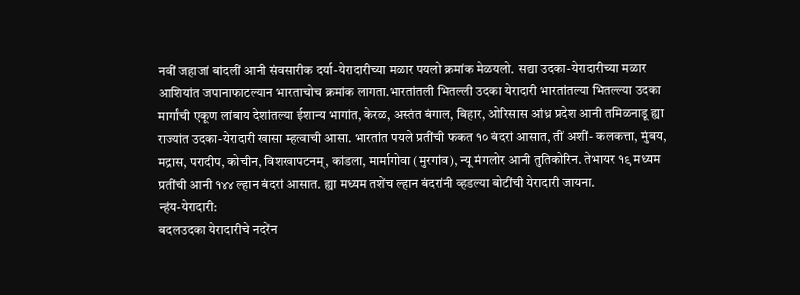नवीं जहाजां बांदलीं आनी संवसारीक दर्या-येरादारीच्या मळार पयलो क्रमांक मेळयलो. सद्या उदका-येरादारीच्या मळार आशियांत जपानाफाटल्यान भारताचोच क्रमांक लागता.भारतांतली भितल्ली उदका येरादारी भारतांतल्या भितल्ल्या उदका मार्गांची एकूण लांबाय देशांतल्या ईशान्य भागांत, केरळ, अस्तंत बंगाल, बिहार, ओरिसास आंध्र प्रदेश आनी तमिळनाडू ह्या राज्यांत उदका-येरादारी खासा म्हत्वाची आसा. भारतांत पयले प्रतींची फकत १० बंदरां आसात, तीं अशीं- कलकत्ता, मुंबय, मद्रास, परादीप, कोचीन, विशखापटनम्, कांडला, मार्मागोवा (मुरगांव), न्यू मंगलोर आनी तुतिकोरिन. तेभायर १९ मध्यम प्रतींची आनी १४४ ल्हान बंदरां आसात. ह्या मध्यम तशेंच ल्हान बंदरांनी व्हडल्या बोटींची येरादारी जायना.
न्हंय-येरादारी:
बदलउदका येरादारीचे नदरेंन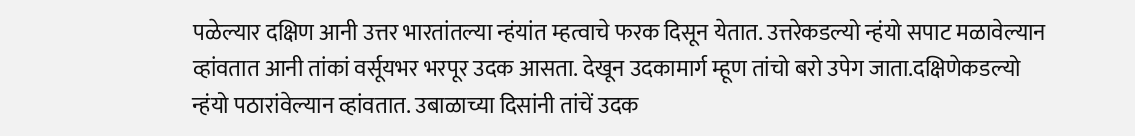पळेल्यार दक्षिण आनी उत्तर भारतांतल्या न्हंयांत म्हत्वाचे फरक दिसून येतात. उत्तरेकडल्यो न्हंयो सपाट मळावेल्यान व्हांवतात आनी तांकां वर्सूयभर भरपूर उदक आसता. देखून उदकामार्ग म्हूण तांचो बरो उपेग जाता.दक्षिणेकडल्यो न्हंयो पठारांवेल्यान व्हांवतात. उबाळाच्या दिसांनी तांचें उदक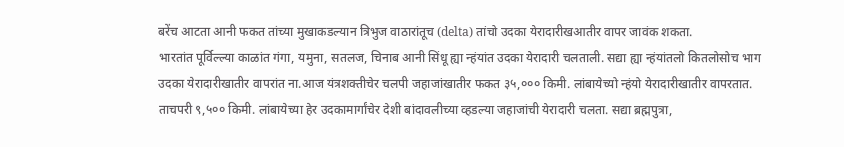बरेंच आटता आनी फकत तांच्या मुखाकडल्यान त्रिभुज वाठारांतूच (delta) तांचो उदका येरादारीखआतीर वापर जावंक शकता.
भारतांत पूर्विल्ल्या काळांत गंगा, यमुना, सतलज, चिनाब आनी सिंधू ह्या न्हंयांत उदका येरादारी चलताली. सद्या ह्या न्हंयांतलो कितलोसोच भाग उदका येरादारीखातीर वापरांत ना.आज यंत्रशक्तीचेर चलपी जहाजांखातीर फकत ३५,००० किमी. लांबायेच्यो न्हंयो येरादारीखातीर वापरतात. ताचपरी ९,५०० किमी. लांबायेच्या हेर उदकामार्गांचेर देशी बांदावलीच्या व्हडल्या जहाजांची येरादारी चलता. सद्या ब्रह्मपुत्रा,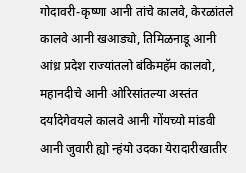गोदावरी-कृष्णा आनी तांचे कालवे, केरळांतले कालवे आनी खआड्यो, तिमिळनाडू आनी आंध्र प्रदेश राज्यांतलो बंकिमहॅम कालवो, महानदीचे आनी ओरिसांतल्या अस्तंत दर्यादेगेवयले कालवे आनी गोंयच्यो मांडवी आनी जुवारी ह्यो न्हंयो उदका येरादारीखातीर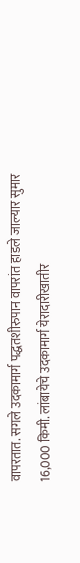वापरतात. सगले उदकामार्ग पद्धतशीरुपान वापरांत हाडले जाल्यार सुमार 16,000 किमी. लांबायेचे उदकामार्ग येरादारीखातीर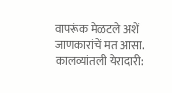वापरूंक मेळटले अशें जाणकारांचें मत आसा.
कालव्यांतली येरादारी: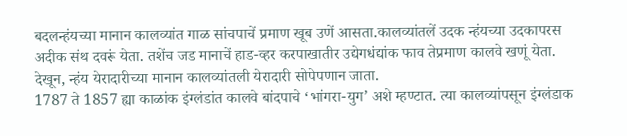बदलन्हंयच्या मानान कालव्यांत गाळ सांचपाचें प्रमाण खूब उणें आसता.कालव्यांतलें उदक न्हंयच्या उदकापरस अदीक संथ दवरूं येता. तशेंच जड मानाचें हाड-व्हर करपाखातीर उद्येगधंद्यांक फाव तेप्रमाण कालवे खणूं येता. देखून, न्हंय येरादारीच्या मानान कालव्यांतली येरादारी सोपेपणान जाता.
1787 ते 1857 ह्या काळांक इंग्लंडांत कालवे बांदपाचे ‘भांगरा-युग’ अशे म्हण्टात. त्या कालव्यांपसून इंग्लंडाक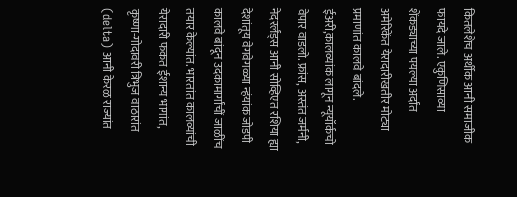कितलेशेच अर्थीक आनी समाजीक फायदे जाले. एकुणिसाव्या शेंकड्याच्या पयल्या अर्दांत अमेरिकेंत येरादारीखतीर मोट्या प्रमाणांत कालवे बांदले. ईअरी,कालव्यांक लागून न्यूयॉर्कचो वेपार वाडलो. फ्रांस, अस्तंत जर्मनी, नेदरर्लंड्स आनी सोव्हिएत रशिया ह्या देशांतूय वेगवेगळ्या न्हंयांक जोडपी कालवे बांदून उदकामार्गांचीं जाळींच तयार केल्यांत. भारतांत कालव्यांची येरादारी फकत ईशान्य भागांत, कृष्णा-गोदावरी त्रिभुज वाठारांत (delta) आनी केरळ राज्यांत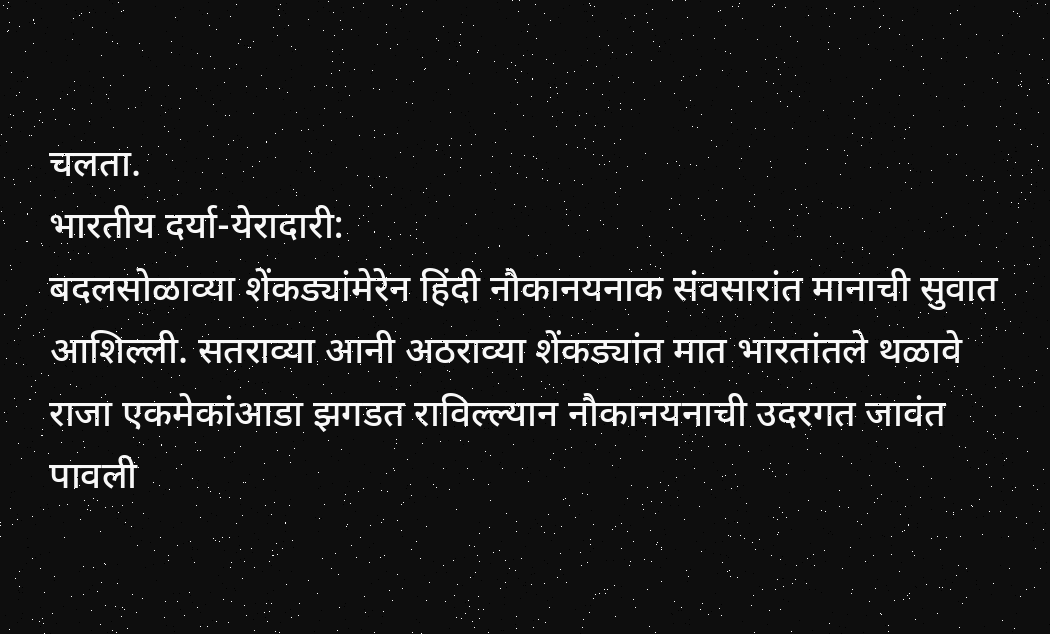चलता.
भारतीय दर्या-येरादारी:
बदलसोळाव्या शेंकड्यांमेरेन हिंदी नौकानयनाक संवसारांत मानाची सुवात आशिल्ली. सतराव्या आनी अठराव्या शेंकड्यांत मात भारतांतले थळावे राजा एकमेकांआडा झगडत राविल्ल्यान नौकानयनाची उदरगत जावंत पावली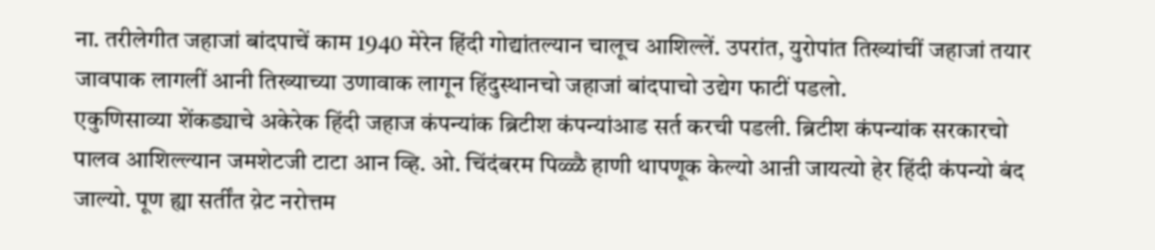ना. तरीलेगीत जहाजां बांदपाचें काम 1940 मेरेन हिंदी गोद्यांतल्यान चालूच आशिल्लें. उपरांत, युरोपांत तिख्यांचीं जहाजां तयार जावपाक लागलीं आनी तिख्याच्या उणावाक लागून हिंदुस्थानचो जहाजां बांदपाचो उद्येग फाटीं पडलो.
एकुणिसाव्या शेंकड्याचे अकेरेक हिंदी जहाज कंपन्यांक ब्रिटीश कंपन्यांआड सर्त करची पडली. ब्रिटीश कंपन्यांक सरकारचो पालव आशिल्ल्यान जमशेटजी टाटा आन व्हि. ओ. चिंदंबरम पिळ्ळै हाणी थापणूक केल्यो आऩी जायत्यो हेर हिंदी कंपन्यो बंद जाल्यो. पूण ह्या सर्तींत य़ेट नरोत्तम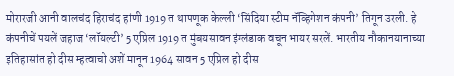मोरारजी आनी वालचंद हिराचंद हांणी 1919 त थापणूक केल्ली ‘सिंदिया स्टीम नॅव्हिगेशन कंपनी’ तिगून उरली. हे कंपनीचें पयलें जहाज ‘लॉयल्टी’ 5 एप्रिल 1919 त मुंबयसावन इंग्लंडाक वचून भायर सरलें. भारतीय नौकानयानाच्या इतिहासांत हो दीस म्हत्वाचो अशें मानून 1964 सावन 5 एप्रिल हो दीस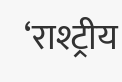‘राश्ट्रीय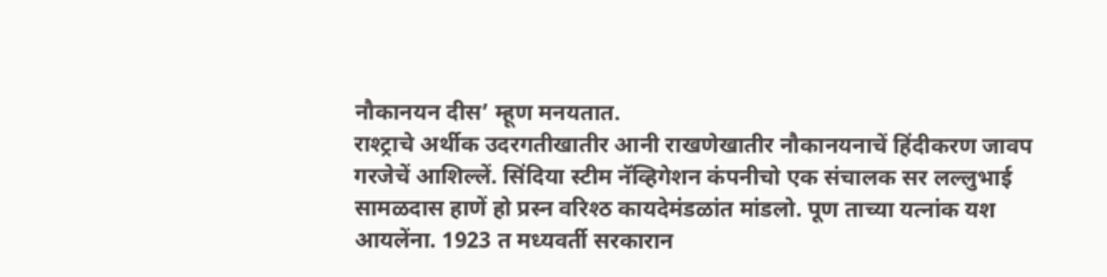नौकानयन दीस’ म्हूण मनयतात.
राश्ट्राचे अर्थीक उदरगतीखातीर आनी राखणेखातीर नौकानयनाचें हिंदीकरण जावप गरजेचें आशिल्लें. सिंदिया स्टीम नॅव्हिगेशन कंपनीचो एक संचालक सर लल्लुभाई सामळदास हाणें हो प्रस्न वरिश्ठ कायदेमंडळांत मांडलो. पूण ताच्या यत्नांक यश आयलेंना. 1923 त मध्यवर्ती सरकारान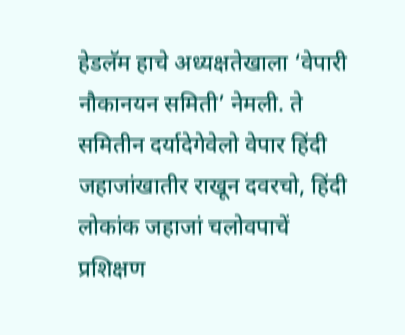हेडलॅम हाचे अध्यक्षतेखाला ‘वेपारी नौकानयन समिती’ नेमली. ते समितीन दर्यादेगेवेलो वेपार हिंदी जहाजांखातीर राखून दवरचो, हिंदी लोकांक जहाजां चलोवपाचें प्रशिक्षण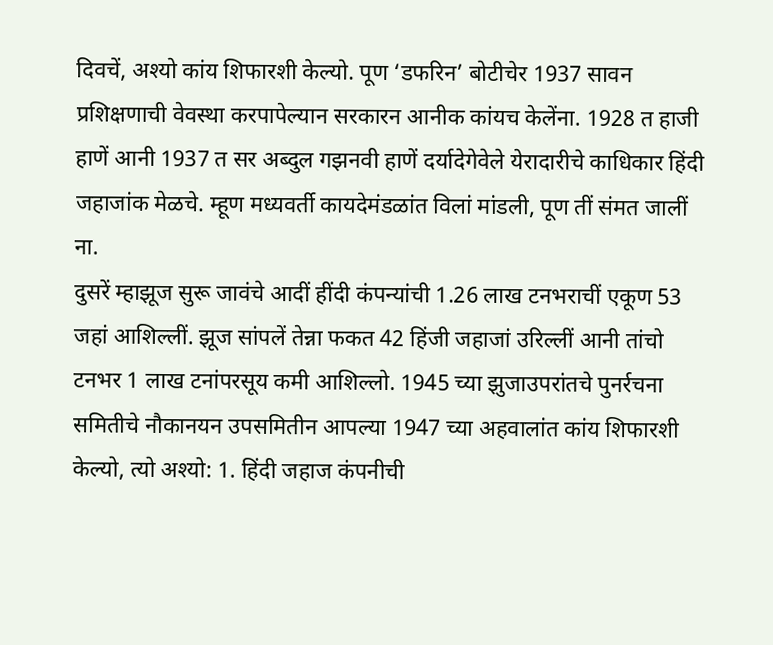दिवचें, अश्यो कांय शिफारशी केल्यो. पूण ‘डफरिन’ बोटीचेर 1937 सावन प्रशिक्षणाची वेवस्था करपापेल्यान सरकारन आनीक कांयच केलेंना. 1928 त हाजी हाणें आनी 1937 त सर अब्दुल गझनवी हाणें दर्यादेगेवेले येरादारीचे काधिकार हिंदी जहाजांक मेळचे. म्हूण मध्यवर्ती कायदेमंडळांत विलां मांडली, पूण तीं संमत जालीं ना.
दुसरें म्हाझूज सुरू जावंचे आदीं हींदी कंपन्यांची 1.26 लाख टनभराचीं एकूण 53 जहां आशिल्लीं. झूज सांपलें तेन्ना फकत 42 हिंजी जहाजां उरिल्लीं आनी तांचो टनभर 1 लाख टनांपरसूय कमी आशिल्लो. 1945 च्या झुजाउपरांतचे पुनर्रचना समितीचे नौकानयन उपसमितीन आपल्या 1947 च्या अहवालांत कांय शिफारशी केल्यो, त्यो अश्यो: 1. हिंदी जहाज कंपनीची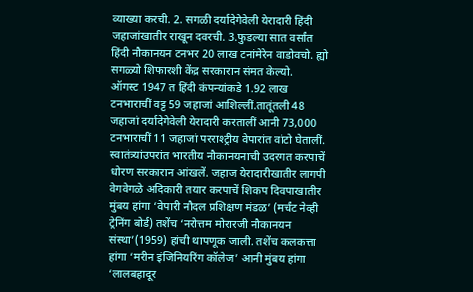व्याख्या करची. 2. सगळी दर्यादेगेवेली येरादारी हिंदी जहाजांखातीर राखून दवरची. 3.फुडल्या सात वर्सांत हिंदी नौकानयन टनभर 20 लाख टनांमेरेन वाडोवचो. ह्यो सगळ्यो शिफारशी केंद्र सरकारान संमत केल्यो.
ऑगस्ट 1947 त हिंदी कंपन्यांकडे 1.92 लाख टनभाराचीं वट्ट 59 जहाजां आशिल्लीं.तातूंतली 48 जहाजां दर्यादेगेवेली येरादारी करतालीं आनी 73,000 टनभाराचीं 11 जहाजां परराश्ट्रीय वेपारांत वांटो घेतालीं.
स्वातंत्र्यांउपरांत भारतीय नौकानयनाची उदरगत करपाचें धोरण सरकारान आंखलें. जहाज येरादारीखातीर लागपी वेगवेगळे अदिकारी तयार करपाचें शिकप दिवपाखातीर मुंबय हांगा ‘वेपारी नौदल प्रशिक्षण मंडळ’ (मर्चंट नेव्ही ट्रेनिंग बोर्ड) तशेंच ‘नरोत्तम मोरारजी नौकानयन संस्था’(1959) हांची थापणूक जाली. तशेंच कलकत्ता हांगा ‘मरीन इंजिनियरिंग कॉलेज’ आनी मुंबय हांगा ‘लालबहादूर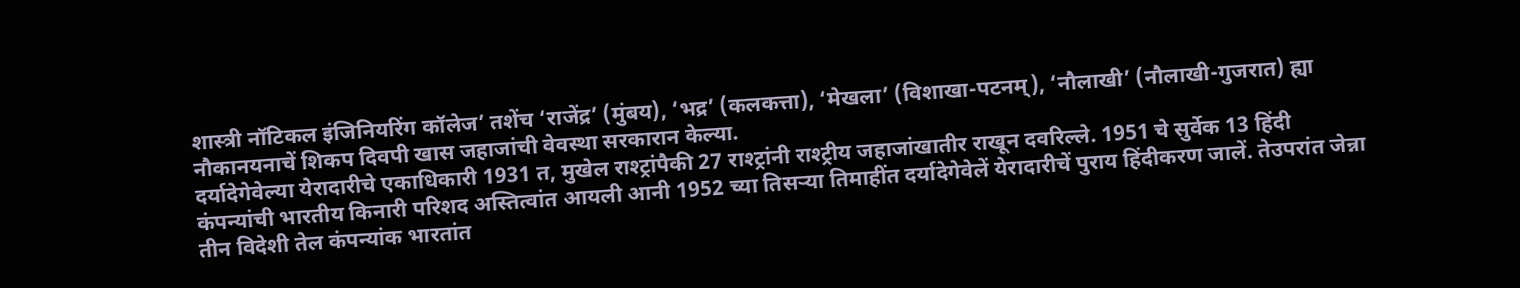शास्त्री नॉटिकल इंजिनियरिंग कॉलेज’ तशेंच ‘राजेंद्र’ (मुंबय), ‘भद्र’ (कलकत्ता), ‘मेखला’ (विशाखा-पटनम्), ‘नौलाखी’ (नौलाखी-गुजरात) ह्या नौकानयनाचें शिकप दिवपी खास जहाजांची वेवस्था सरकारान केल्या.
दर्यादेगेवेल्या येरादारीचे एकाधिकारी 1931 त, मुखेल राश्ट्रांपैकी 27 राश्ट्रांनी राश्ट्रीय जहाजांखातीर राखून दवरिल्ले. 1951 चे सुर्वेक 13 हिंदी कंपन्यांची भारतीय किनारी परिशद अस्तित्वांत आयली आनी 1952 च्या तिसऱ्या तिमाहींत दर्यादेगेवेलें येरादारीचें पुराय हिंदीकरण जालें. तेउपरांत जेन्ना तीन विदेशी तेल कंपन्यांक भारतांत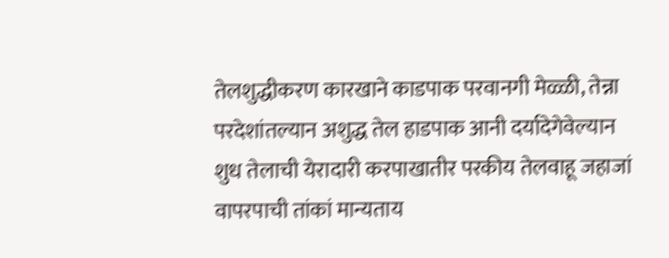तेलशुद्धीकरण कारखाने काडपाक परवानगी मेळ्ळी, तेन्ना परदेशांतल्यान अशुद्ध तेल हाडपाक आनी दर्यादेगेवेल्यान शुध तेलाची येरादारी करपाखातीर परकीय तेलवाहू जहाजां वापरपाची तांकां मान्यताय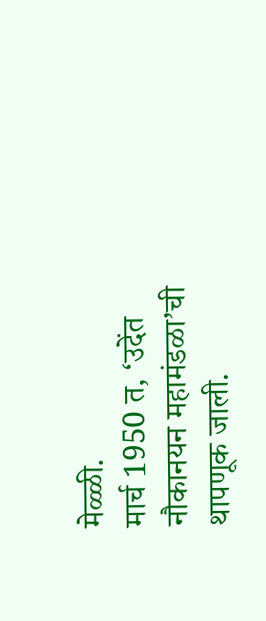मेळ्ळी.
मार्च 1950 त, ‘उदेंत नौकानयन महामंडळा’ची थापणूक जाली.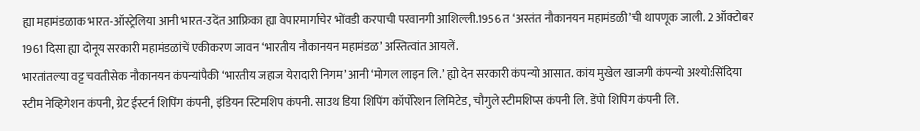ह्या महामंडळाक भारत-ऑस्ट्रेलिया आनी भारत-उदेंत आफ्रिका ह्या वेपारमार्गाचेर भोंवडी करपाची परवानगी आशिल्ली.1956 त ‘अस्तंत नौकानयन महामंडळी’ची थापणूक जाली. 2 ऑक्टोबर 1961 दिसा ह्या दोनूय सरकारी महामंडळांचें एकीकरण जावन ‘भारतीय नौकानयन महामंडळ’ अस्तित्वांत आयलें.
भारतांतल्या वट्ट चवतीसेक नौकानयन कंपन्यांपैकी ‘भारतीय जहाज येरादारी निगम’ आनी ‘मोगल लाइन लि.’ ह्यो देन सरकारी कंपन्यो आसात. कांय मुखेल खाजगी कंपन्यो अश्यो:सिंदिया स्टीम नेव्हिगेशन कंपनी, ग्रेट ईस्टर्न शिपिंग कंपनी, इंडियन स्टिमशिप कंपनी. साउथ डिया शिपिंग कॉर्पोरेशन लिमिटेड, चौगुले स्टीमशिप्स कंपनी लि. डेंपो शिपिग कंपनी लि.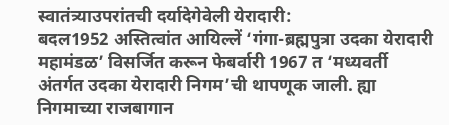स्वातंत्र्याउपरांतची दर्यादेगेवेली येरादारी:
बदल1952 अस्तित्वांत आयिल्लें ‘गंगा-ब्रह्मपुत्रा उदका येरादारी महामंडळ’ विसर्जित करून फेबर्वारी 1967 त ‘मध्यवर्ती अंतर्गत उदका येरादारी निगम’ची थापणूक जाली. ह्या निगमाच्या राजबागान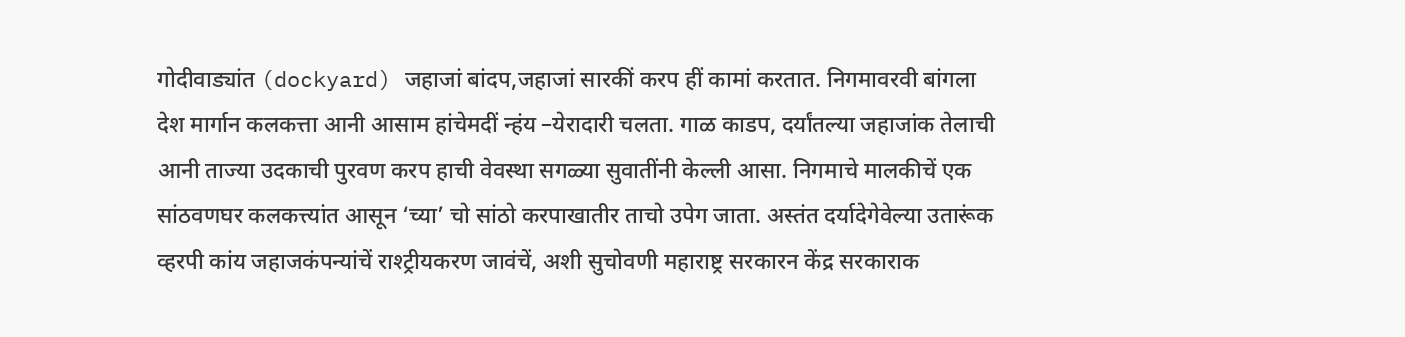गोदीवाड्यांत (dockyard) जहाजां बांदप,जहाजां सारकीं करप हीं कामां करतात. निगमावरवी बांगला देश मार्गान कलकत्ता आनी आसाम हांचेमदीं न्हंय –येरादारी चलता. गाळ काडप, दर्यांतल्या जहाजांक तेलाची आनी ताज्या उदकाची पुरवण करप हाची वेवस्था सगळ्या सुवातींनी केल्ली आसा. निगमाचे मालकीचें एक सांठवणघर कलकत्त्यांत आसून ‘च्या’ चो सांठो करपाखातीर ताचो उपेग जाता. अस्तंत दर्यादेगेवेल्या उतारूंक व्हरपी कांय जहाजकंपन्यांचें राश्ट्रीयकरण जावंचें, अशी सुचोवणी महाराष्ट्र सरकारन केंद्र सरकाराक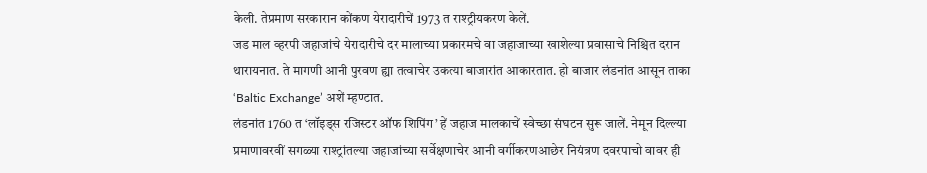केली. तेप्रमाण सरकारान कोंकण येरादारीचें 1973 त राश्ट्रीयकरण केलें.
जड माल व्हरपी जहाजांचे येरादारीचे दर मालाच्या प्रकारमचे वा जहाजाच्या खाशेल्या प्रवासाचे निश्चित दरान थारायनात. ते मागणी आनी पुरवण ह्या तत्वाचेर उकत्या बाजारांत आकारतात. हो बाजार लंडनांत आसून ताका ‘Baltic Exchange’ अशें म्हण्टात.
लंडनांत 1760 त ‘लॉइड्स रजिस्टर ऑफ शिपिंग’ हें जहाज मालकाचें स्वेच्छा संघटन सुरू जालें. नेमून दिल्ल्या प्रमाणावरवीं सगळ्या राश्ट्रांतल्या जहाजांच्या सर्वेक्षणाचेर आनी वर्गीकरणआछेर नियंत्रण दवरपाचो वावर ही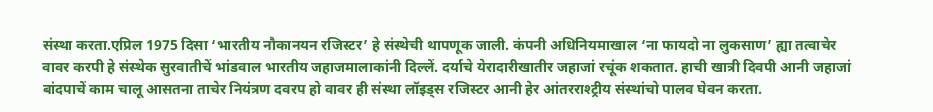संस्था करता.एप्रिल 1975 दिसा ‘भारतीय नौकानयन रजिस्टर’ हे संस्थेची थापणूक जाली. कंपनी अधिनियमाखाल ‘ना फायदो ना लुकसाण’ ह्या तत्वाचेर वावर करपी हे संस्थेक सुरवातीचें भांडवाल भारतीय जहाजमालाकांनी दिल्लें. दर्याचे येरादारीखातीर जहाजां रचूंक शकतात. हाची खात्री दिवपी आनी जहाजां बांदपाचें काम चालू आसतना ताचेर नियंत्रण दवरप हो वावर ही संस्था लॉइड्स रजिस्टर आनी हेर आंतरराश्ट्रीय संस्थांचो पालव घेवन करता.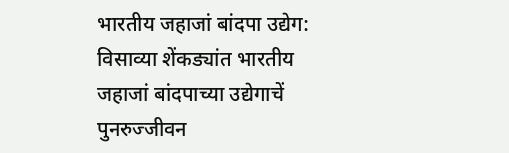भारतीय जहाजां बांदपा उद्येग: विसाव्या शेंकड्यांत भारतीय जहाजां बांदपाच्या उद्येगाचें पुनरुज्जीवन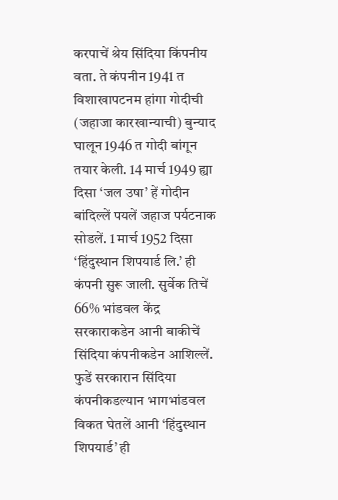करपाचें श्रेय सिंदिया किंपनीय वता. ते कंपनीन 1941 त विशाखापटनम हांगा गोदीची (जहाजा कारखान्याची) बुन्याद घालून 1946 त गोदी बांगून तयार केली. 14 मार्च 1949 ह्या दिसा ‘जल उषा’ हें गोदीन बांदिल्लें पयलें जहाज पर्यटनाक सोडलें. 1 मार्च 1952 दिसा ‘हिंदुस्थान शिपयार्ड लि.’ ही कंपनी सुरू जाली. सुर्वेक तिचें 66% भांडवल केंद्र सरकाराकडेन आनी बाकीचें सिंदिया कंपनीकडेन आशिल्लें. फुडें सरकारान सिंदिया कंपनीकडल्यान भागभांडवल विकत घेतलें आनी ‘हिंदुस्थान शिपयार्ड’ ही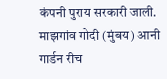कंपनी पुराय सरकारी जाली.
माझगांव गोदी (मुंबय) आनी गार्डन रीच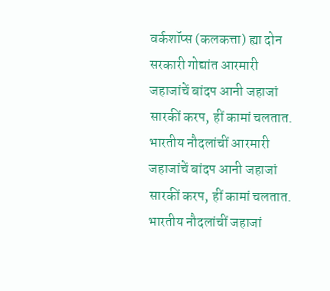वर्कशॉप्स (कलकत्ता) ह्या दोन सरकारी गोद्यांत आरमारी जहाजांचें बांदप आनी जहाजां सारकीं करप, हीं कामां चलतात. भारतीय नौदलांचीं आरमारी जहाजांचें बांदप आनी जहाजां सारकीं करप, हीं कामां चलतात. भारतीय नौदलांचीं जहाजां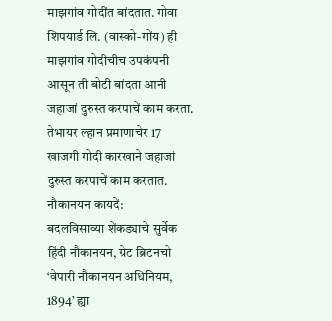माझगांव गोदींत बांदतात. गोवा शिपयार्ड लि. (वास्को-गोंय) ही माझगांव गोदीचीच उपकंपनी आसून ती बोटी बांदता आनी जहाजां दुरुस्त करपाचें काम करता. तेभायर ल्हान प्रमाणाचेर 17 खाजगी गोदी कारखाने जहाजां दुरुस्त करपाचें काम करतात.
नौकानयन कायदें:
बदलविसाव्या शेंकड्याचे सुर्वेक हिंदी नौकानयन, ग्रेट ब्रिटनचो ‘वेपारी नौकानयन अधिनियम, 1894’ ह्या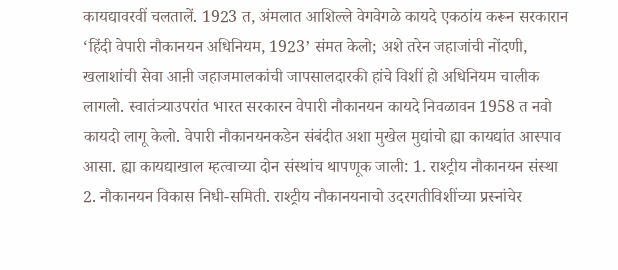कायद्यावरवीं चलतालें. 1923 त, अंमलात आशिल्ले वेगवेगळे कायदे एकठांय करून सरकारान ‘हिंदी वेपारी नौकानयन अधिनियम, 1923’ संमत केलो; अशे तरेन जहाजांची नोंदणी, खलाशांची सेवा आऩी जहाजमालकांची जापसालदारकी हांचे विशीं हो अधिनियम चालीक लागलो. स्वातंत्र्याउपरांत भारत सरकारन वेपारी नौकानयन कायदे निवळावन 1958 त नवो कायदो लागू केलो. वेपारी नौकानयनकडेन संबंदीत अशा मुखेल मुद्यांचो ह्या कायद्यांत आस्पाव आसा. ह्या कायद्याखाल म्हत्वाच्या दोन संस्थांच थापणूक जाली: 1. राश्ट्रीय नौकानयन संस्था 2. नौकानयन विकास निधी-समिती. राश्ट्रीय नौकानयनाचो उदरगतीविशींच्या प्रस्नांचेर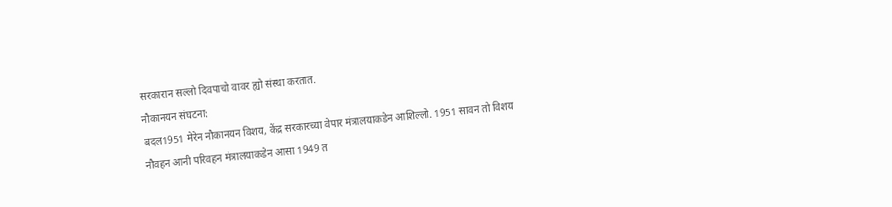सरकारान सल्लो दिवपाचो वावर ह्यो संस्था करतात.
नौकानयन संघटना:
बदल1951 मेरेन नौकानयन विशय, केंद्र सरकारच्या वेपार मंत्रालयाकडेन आशिल्लो. 1951 सावन तो विशय नौवहन आनी परिवहन मंत्रालयाकडेन आसा 1949 त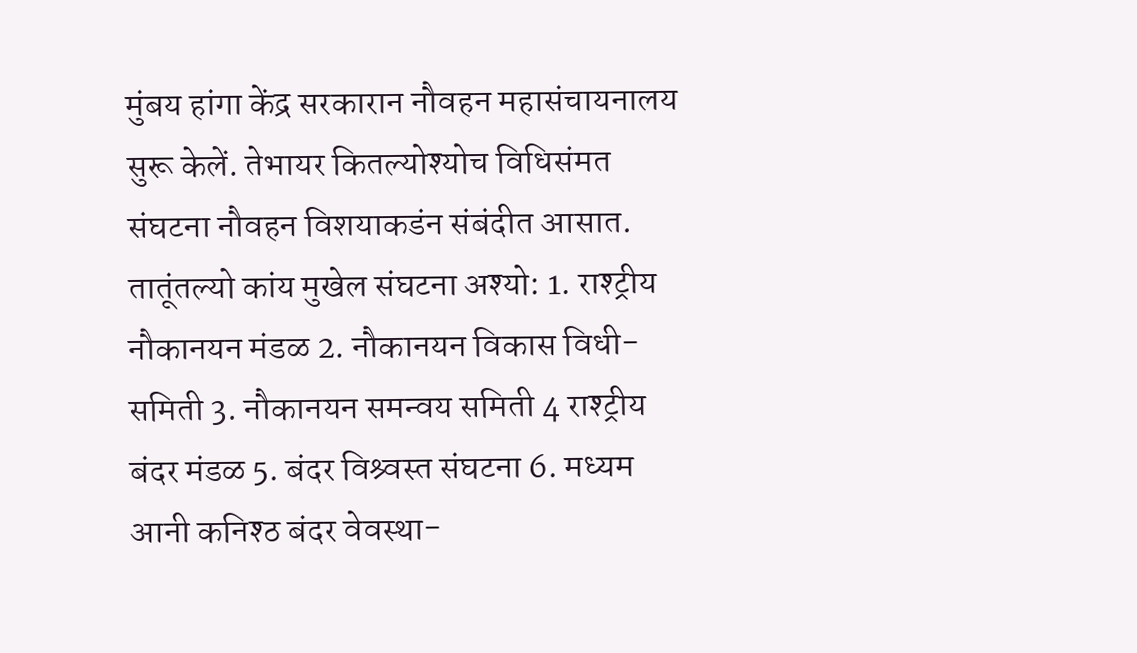मुंबय हांगा केंद्र सरकारान नौवहन महासंचायनालय सुरू केलें. तेभायर कितल्योश्योच विधिसंमत संघटना नौवहन विशयाकडंन संबंदीत आसात. तातूंतल्यो कांय मुखेल संघटना अश्यो: 1. राश्ट्रीय नौकानयन मंडळ 2. नौकानयन विकास विधी-समिती 3. नौकानयन समन्वय समिती 4 राश्ट्रीय बंदर मंडळ 5. बंदर विश्र्वस्त संघटना 6. मध्यम आनी कनिश्ठ बंदर वेवस्था-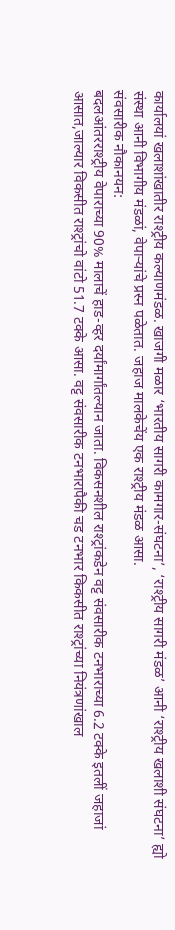कार्यालयां खलाशांखातीर राश्ट्रीय कल्याणमंडळ. खाजगी मळार ‘भारतीय सागरी कामगार-संघटना’, ‘राश्ट्रीय सागरी मंडळ’ आनी ‘राश्ट्रीय खलाशी संघटना’ ह्यो संस्था आनी विभागीय मंडळां, वेपाऱ्यांचे प्रस्न पळेतात. जहाज मालकेचेंय एक राश्ट्रीय मंडळ आसा.
संवसारीक नौकानयन:
बदलआंतरराश्ट्रीय वेपाराच्या 90% मालाचें हाड-व्हर दर्यांमार्गांतल्यान जाता. विकसनशील राश्ट्रांकडेन वट्ट संवसारीक टनभाराच्या 6.2 टक्के इतलीं जहाजां आसात,जाल्यार विकसीत राश्ट्रांचो वांटो 51.7 टक्के आसा. वट्ट संवसारीक टनभारापैकी चड टनभार किकसीत राश्ट्रांच्या नियंत्रणांखाल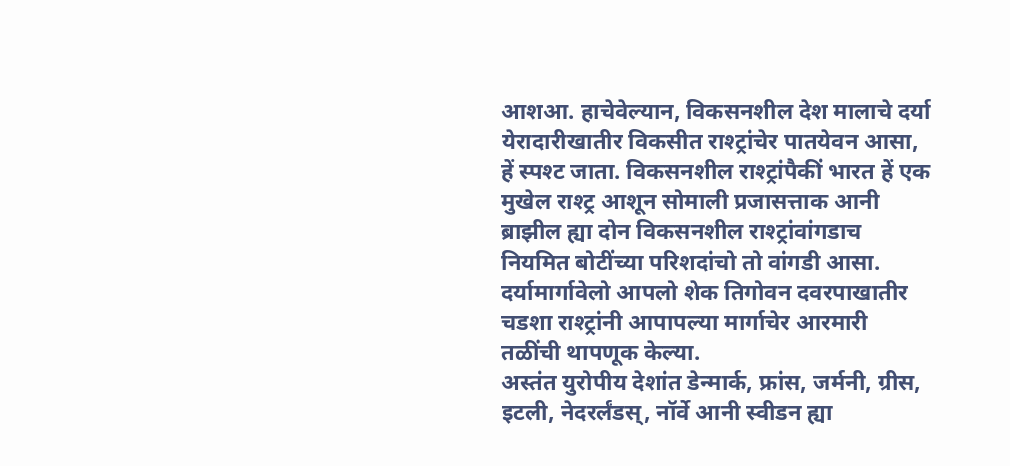आशआ. हाचेवेल्यान, विकसनशील देश मालाचे दर्या येरादारीखातीर विकसीत राश्ट्रांचेर पातयेवन आसा, हें स्पश्ट जाता. विकसनशील राश्ट्रांपैकीं भारत हें एक मुखेल राश्ट्र आशून सोमाली प्रजासत्ताक आनी ब्राझील ह्या दोन विकसनशील राश्ट्रांवांगडाच नियमित बोटींच्या परिशदांचो तो वांगडी आसा. दर्यामार्गावेलो आपलो शेक तिगोवन दवरपाखातीर चडशा राश्ट्रांनी आपापल्या मार्गाचेर आरमारी तळींची थापणूक केल्या.
अस्तंत युरोपीय देशांत डेन्मार्क, फ्रांस, जर्मनी, ग्रीस, इटली, नेदरर्लंडस्, नॉर्वे आनी स्वीडन ह्या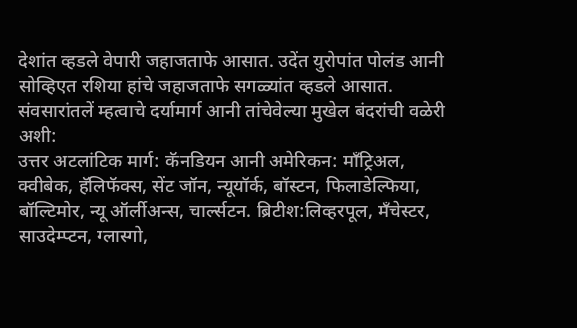देशांत व्हडले वेपारी जहाजताफे आसात. उदेंत युरोपांत पोलंड आनी सोव्हिएत रशिया हांचे जहाजताफे सगळ्यांत व्हडले आसात.
संवसारांतलें म्हत्वाचे दर्यामार्ग आनी तांचेवेल्या मुखेल बंदरांची वळेरी अशी:
उत्तर अटलांटिक मार्ग: कॅनडियन आनी अमेरिकन: माँट्रिअल, क्वीबेक, हॅलिफॅक्स, सेंट जॉन, न्यूयॉर्क, बॉस्टन, फिलाडेल्फिया, बॉल्टिमोर, न्यू ऑर्लीअन्स, चार्ल्सटन. ब्रिटीश:लिव्हरपूल, मँचेस्टर, साउदेम्प्टन, ग्लास्गो,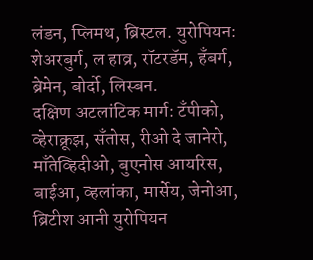लंडन, प्लिमथ, ब्रिस्टल. युरोपियन: शेअरबुर्ग, ल हाव्र, रॉटरडॅम, हँबर्ग, ब्रेमेन, बोर्दो, लिस्बन.
दक्षिण अटलांटिक मार्ग: टँपीको, व्हेराक्रूझ, सँतोस, रीओ दे जानेरो, माँतेव्हिदीओ, बुएनोस आयरिस, बाईआ, व्हलांका, मार्सेय, जेनोआ, ब्रिटीश आनी युरोपियन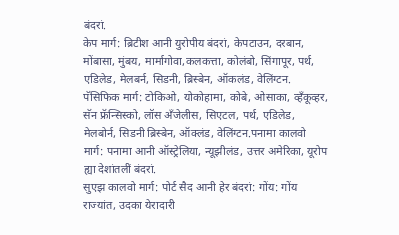बंदरां.
केप मार्ग: ब्रिटीश आनी युरोपीय बंदरां, केपटाउन, दरबान, मोंबासा, मुंबय, मार्मागोवा,कलकत्ता, कोलंबो, सिंगापूर, पर्थ, एडिलेड, मेलबर्न, सिडनी, ब्रिस्बेन, ऑकलंड, वेलिंग्टन.
पॅसिफिक मार्ग: टोकिओ, योकोहामा, कोबे, ओसाका, व्हँकूव्हर, सॅन फ्रॅन्सिस्को, लॉस अँजेलीस, सिएटल, पर्थ, एडिलेड, मेलबोर्न, सिडनी ब्रिस्बेन, ऑक्लंड, वेलिंग्टन.पनामा कालवो मार्ग: पनामा आनी ऑस्ट्रेलिया, न्यूझीलंड, उत्तर अमेरिका, यूरोप ह्या देशांतलीं बंदरां.
सुएझ कालवो मार्ग: पोर्ट सैद आनी हेर बंदरां: गोंय: गोंय राज्यांत, उदका येरादारी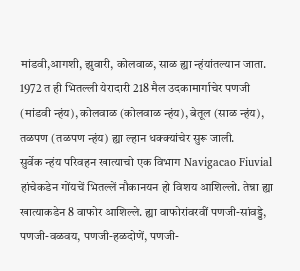मांडवी,आगशी, झुवारी, कोलवाळ, साळ ह्या न्हंयांतल्यान जाता. 1972 त ही भितल्ली येरादारी 218 मैल उदकामार्गाचेर पणजी (मांडवी न्हंय), कोलवाळ (कोलवाळ न्हंय), बेतूल (साळ न्हंय), तळपण (तळपण न्हंय) ह्या ल्हान धक्क्यांचेर सुरू जाली.
सुर्वेक न्हंय परिवहन खात्याचो एक विभाग Navigacao Fiuvial हांचेकडेन गोंयचें भितल्लें नौकानयन हो विशय आशिल्लो. तेन्ना ह्या खात्याकडेन 8 वाफोर आशिल्ले. ह्या वाफोरांवरवीं पणजी-सांवड्डे, पणजी-वळवय, पणजी-हळदोणें, पणजी-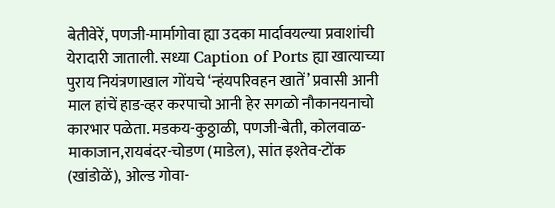बेतीवेरें, पणजी-मार्मागोवा ह्या उदका मार्दावयल्या प्रवाशांची येरादारी जाताली. सध्या Caption of Ports ह्या खात्याच्या पुराय नियंत्रणाखाल गोंयचे ‘न्हंयपरिवहन खातें’ प्रवासी आनी माल हांचें हाड-व्हर करपाचो आनी हेर सगळो नौकानयनाचो कारभार पळेता. मडकय-कुठ्ठाळी, पणजी-बेती, कोलवाळ-माकाजान,रायबंदर-चोडण (माडेल), सांत इश्तेव-टोंक (खांडोळें), ओल्ड गोवा-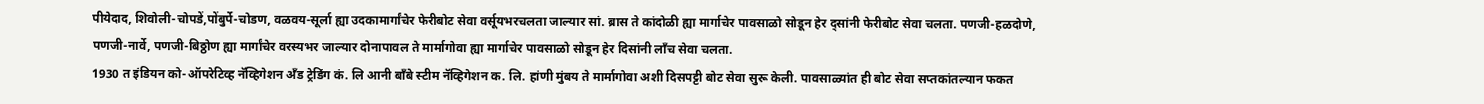पीयेदाद, शिवोली-चोपडें,पोंबुर्पे-चोडण, वळवय-सूर्ला ह्या उदकामार्गांचेर फेरीबोट सेवा वर्सूयभरचलता जाल्यार सां. ब्रास ते कांदोळी ह्या मार्गाचेर पावसाळो सोडून हेर द्सांनी फेरीबोट सेवा चलता. पणजी-हळदोणे, पणजी-नार्वे, पणजी-बिठ्ठोण ह्या मार्गांचेर वरस्यभर जाल्यार दोनापावल ते मार्मागोवा ह्या मार्गाचेर पावसाळो सोडून हेर दिसांनी लाँच सेवा चलता.
1930 त इंडियन को-ऑपरेटिव्ह नॅव्हिगेशन अँड ट्रेडिंग कं. लि आनी बाँबे स्टीम नॅव्हिगेशन क. लि. हांणी मुंबय ते मार्मागोवा अशी दिसपट्टी बोट सेवा सुरू केली. पावसाळ्यांत ही बोट सेवा सप्तकांतल्यान फकत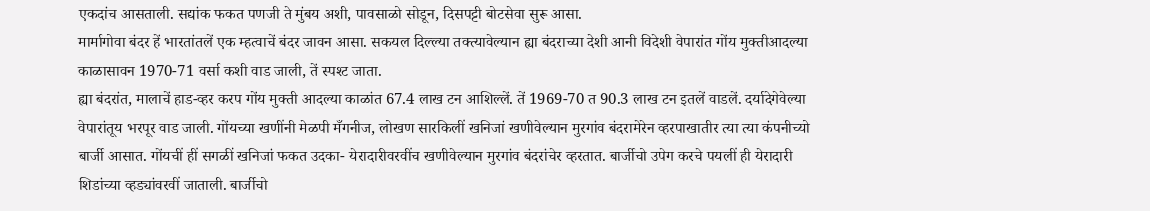एकदांच आसताली. सद्यांक फकत पणजी ते मुंबय अशी, पावसाळो सोडून, दिसपट्टी बोटसेवा सुरू आसा.
मार्मागोवा बंदर हें भारतांतलें एक म्हत्वाचें बंदर जावन आसा. सकयल दिल्ल्या तक्त्यावेल्यान ह्या बंदराच्या देशी आनी विदेशी वेपारांत गोंय मुक्तीआदल्या काळासावन 1970-71 वर्सा कशी वाड जाली, तें स्पश्ट जाता.
ह्या बंदरांत, मालाचें हाड-व्हर करप गोंय मुक्ती आदल्या काळांत 67.4 लाख टन आशिल्लें. तें 1969-70 त 90.3 लाख टन इतलें वाडलें. दर्यादेगेवेल्या वेपारांतूय भरपूर वाड जाली. गोंयच्या खणींनी मेळपी मँगनीज, लोखण सारकिलीं खनिजां खणीवेल्यान मुरगांव बंदरामेरेन व्हरपाखातीर त्या त्या कंपनीच्यो बार्जी आसात. गोंयचीं हीं सगळीं खनिजां फकत उदका- येरादारीवरवींच खणीवेल्यान मुरगांव बंदरांचेर व्हरतात. बार्जीचो उपेग करचे पयलीं ही येरादारी शिडांच्या व्हड्यांवरवीं जाताली. बार्जीचो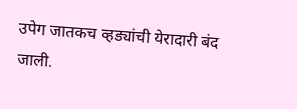उपेग जातकच व्हड्यांची येरादारी बंद जाली.